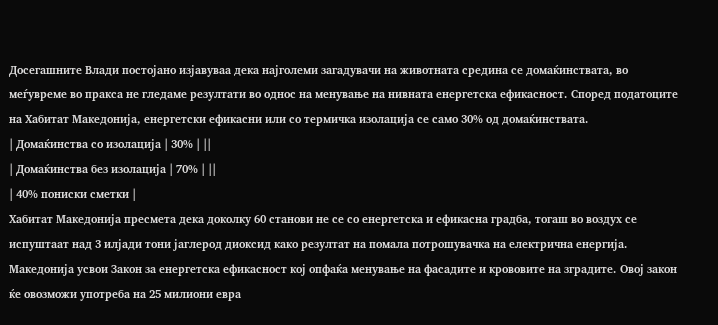Досегашните Влади постојано изјавуваа дека најголеми загадувачи на животната средина се домаќинствата, во меѓувреме во пракса не гледаме резултати во однос на менување на нивната енергетска ефикасност. Според податоците на Хабитат Македонија, енергетски ефикасни или со термичка изолација се само 30% од домаќинствата.
| Домаќинства со изолација | 30% | ||
| Домаќинства без изолација | 70% | ||
| 40% пониски сметки |
Хабитат Македонија пресмета дека доколку 60 станови не се со енергетска и ефикасна градба, тогаш во воздух се испуштаат над 3 илјади тони јаглерод диоксид како резултат на помала потрошувачка на електрична енергија.
Македонија усвои Закон за енергетска ефикасност кој опфаќа менување на фасадите и крововите на зградите. Овој закон ќе овозможи употреба на 25 милиони евра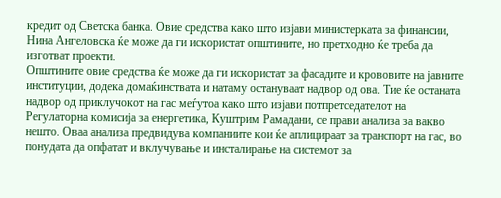кредит од Светска банка. Овие средства како што изјави министерката за финансии, Нина Ангеловска ќе може да ги искористат општините, но претходно ќе треба да изготват проекти.
Општините овие средства ќе може да ги искористат за фасадите и крововите на јавните институции, додека домаќинствата и натаму остануваат надвор од ова. Тие ќе останата надвор од приклучокот на гас меѓутоа како што изјави потпретседателот на Регулаторна комисија за енергетика, Куштрим Рамадани, се прави анализа за вакво нешто. Оваа анализа предвидува компаниите кои ќе аплицираат за транспорт на гас, во понудата да опфатат и вклучување и инсталирање на системот за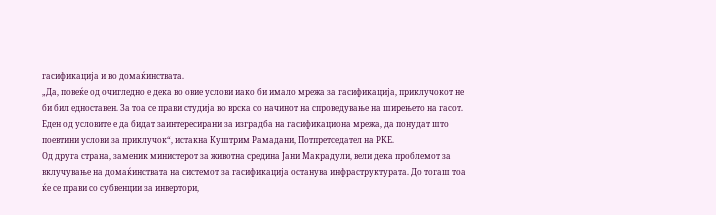гасификација и во домаќинствата.
„Да, повеќе од очигледно е дека во овие услови иако би имало мрежа за гасификација, приклучокот не би бил едноставен. За тоа се прави студија во врска со начинот на спроведување на ширењето на гасот. Еден од условите е да бидат заинтересирани за изградба на гасификациона мрежа, да понудат што поевтини услови за приклучок“, истакна Куштрим Рамадани, Потпретседател на РКЕ.
Од друга страна, заменик министерот за животна средина Јани Макрадули, вели дека проблемот за вклучување на домаќинствата на системот за гасификација останува инфраструктурата. До тогаш тоа ќе се прави со субвенции за инвертори,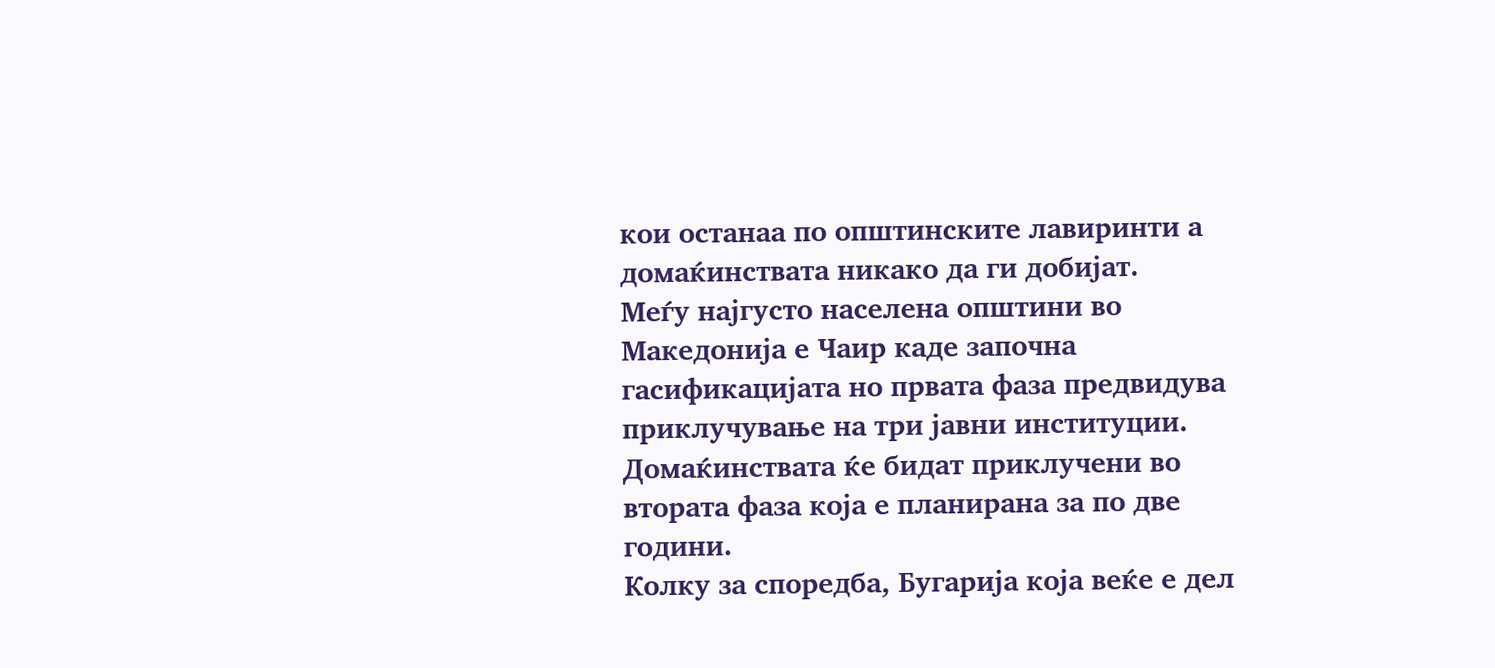кои останаа по општинските лавиринти а домаќинствата никако да ги добијат.
Меѓу најгусто населена општини во Македонија е Чаир каде започна гасификацијата но првата фаза предвидува приклучување на три јавни институции. Домаќинствата ќе бидат приклучени во втората фаза која е планирана за по две години.
Колку за споредба, Бугарија која веќе е дел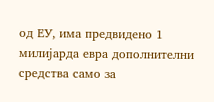од ЕУ, има предвидено 1 милијарда евра дополнителни средства само за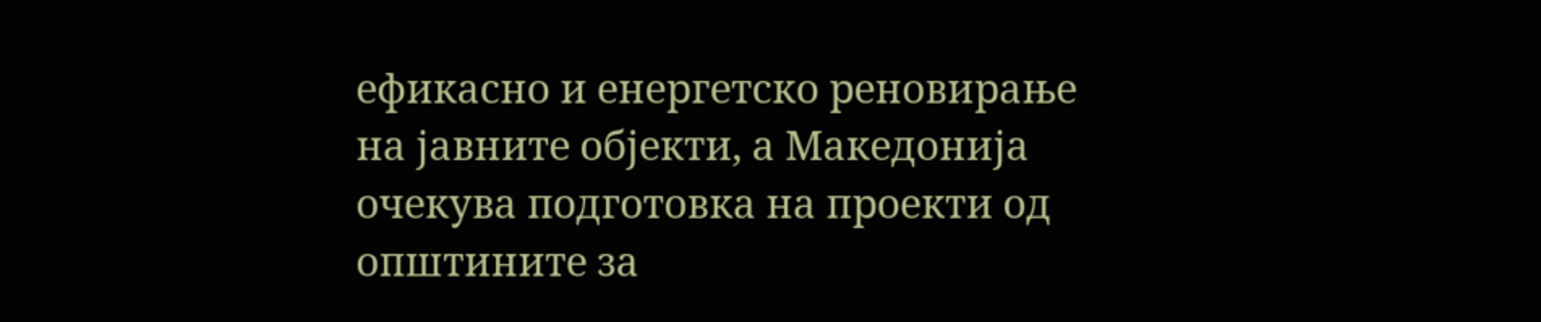ефикасно и енергетско реновирање на јавните објекти, а Македонија очекува подготовка на проекти од општините за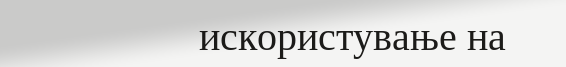искористување на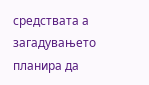средствата а загадувањето планира да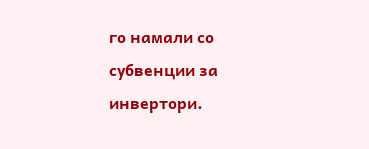го намали со субвенции за инвертори.